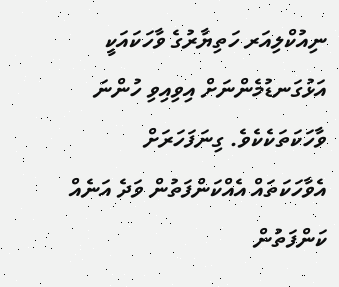ނިއުކްލިއަރ ހަތިޔާރުގެ ވާހަކައަކީ އަޅުގަނޑުމެންނަށް އިވިއިވި ހުންނަ ވާހަކަތަކެކެވެ. ގިނަފަހަރަށް އެވާހަކަތައް އެއްކަންފަތުން ވަދެ އަނެއް ކަންފަތުން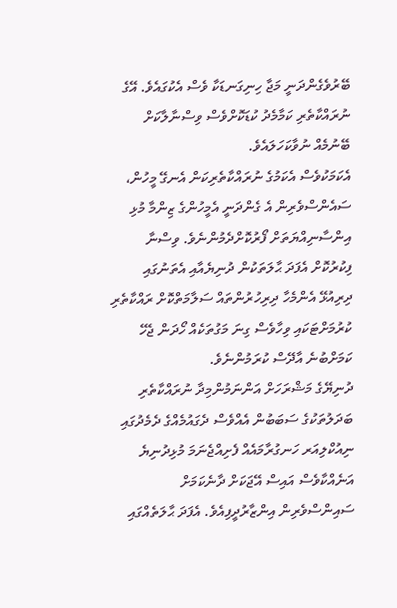ބޭރުވެގެންދަނީ މަޖާ ހިނިގަނޑަކާ ވެސް އެކުގައެވެ. އޭގެ ނުރައްކާތެރި ކަމާމެދު ކުޑަކޮށްވެސް ވިސްނާލާކަށް ބޭނުމެއް ނުވާކަހަލައެވެ.
އެކަމަކުވެސް އެކަމުގެ ނުރައްކާތެރިކަން އެނގޭ މީހުން، ސައެންސްވެރިން އެ ގެންދަނީ އެމީހުންގެ ޒިންމާ މުޅި އިންސާނިއްޔަތަށް ފޯރުކޮށްދެމުންނެވެ. ވިސްނާ ފިކުރުކޮށް އެފަދަ ޙާލަތަކުން ދުނިޔެއާއި އެތަނުގައި ދިރިއުޅޭ އެންމެހާ ދިރިހުރުންތައް ސަލާމަތްކޮށް ރައްކާތެރި ކުރުމަށްޓަކައި ވިހާވެސް ގިނަ މަގުތަކެއް ހޯދަން ޖެހޭ ކަމަށްބުނެ އާދޭސް ކުރަމުންނެވެ.
ދުނިޔޭގެ މަޝްރަހަށް އަންނަމުންމިދާ ނުރައްކާތެރި ބަދަލުތަކުގެ ސަބަބުން އެއްވެސް ދެގައުމެއްގެ ދެމެދުގައި ނިއުކްލިއަރ ހަނގުރާމައެއް ފެށިއްޖެނަމަ މުޅިދުނިޔެ އަނެއްކާވެސް އައިސް އޭޖަކަށް ދާނެކަމަށް ސައިންސްވެރިން އިންޒާރުދީފިއެވެ. އެފަދަ ޙާލަތެއްގައި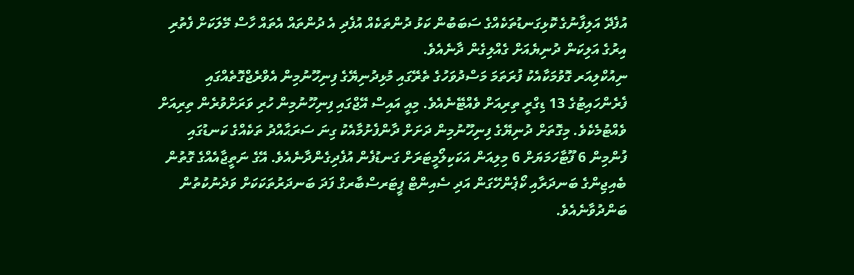އުފެދޭ އަލިފާނުގެ ކޮޅިގަނޑުތަކެއްގެ ސަބަބުން ކަޅު ދުންތަކެއް އުފެދި އެ ދުންތައް އެތައް ހާސް މޭލަކަށް ފެތުރި އިރުގެ އަލިކަން ދުނިޔެއަށް ގެއްލިގެން ދާނެއެވެ.
ނިއުކްލިއަރ ގޮވުމަކާއެކު ފުރަތަމަ މަސްދުވަހުގެ ތެރޭގައި މުޅިދުނިޔޭގެ ފިނިހޫނުމިން އެވްރެޖްގޮތެއްގައި ފެރެންހައިޓުގެ 13 ޑިގްރީ ތިރިއަށް ވެއްޓޭނެއެވެ. މިއީ އައިސް އޭޖްގައި ފިނިހޫނުމިން ހުރި ވަރަށްވުރެން ތިރިއަށް ވެއްޓުމެކެވެ. މިގޮތަށް ދުނިޔޭގެ ފިނިހޫނުމިން ދަށަށް ދާންފެށުމާއެކު ގިނަ ސަރަޙާއްދު ތަކެއްގެ ކަނޑުގައި ފުންމިން 6 ފޫޓާހަމަޔަށް 6 މިލިއަން އަކަކިލޯމީޓަރަށް ގަނޑުފެން އުފެދިގެންދާނެއެވެ. އޭގެ ނަތީޖާއެއްގެ ގޮތުން ބެއިޖިންގެ ބަނދަރާއި ކޯޕެންހޭގަން އަދި ސެއިންޓް ޕީޓަރސްބާރގް ފަދަ ބަނދަރުތަކަކަށް ވަދެނުކުތުން ބަންދުވާނެއެވެ.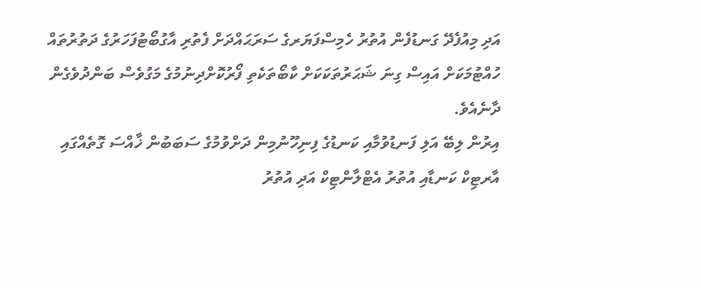އަދި މިއުފެދޭ ގަނޑުފެން އުތުރު ހެމިސްފަޔަރގެ ސަރަޙައްދަށް ފެތުރި އާގުބޯޓުފަހަރުގެ ދަތުރުތައް ހުއްޓުމަކަށް އައިސް ގިނަ ޝަޙަރުތަކަކަށް ކާބޯތަކެތި ފޯރުކޮށްދިނުމުގެ މަގުވެސް ބަންދުވެގެން ދާނެއެވެ.
އިރުން ލިބޭ އަލި ފަނޑުވުމާއި ކަނޑުގެ ފިނިހޫނުމިން ދަށްވުމުގެ ސަބަބުން ޚާއްސަ ގޮތެއްގައި އާރޓިކް ކަނޑާއި އުތުރު އެޓްލާންޓިކް އަދި އުތުރު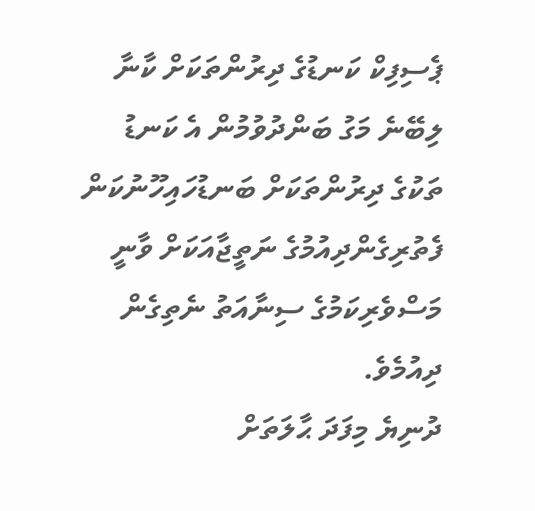ޕެސިފިކް ކަނޑުގެ ދިރުންތަކަށް ކާނާ ލިބޭނެ މަގު ބަންދުވުމުން އެ ކަނޑު ތަކުގެ ދިރުންތަކަށް ބަނޑުހައިހޫނުކަން ފެތުރިގެންދިއުމުގެ ނަތީޖާއަކަށް ވާނީ މަސްވެރިކަމުގެ ސިނާއަތު ނެތިގެން ދިއުމެވެ.
ދުނިޔެ މިފަދަ ޙާލަތަށް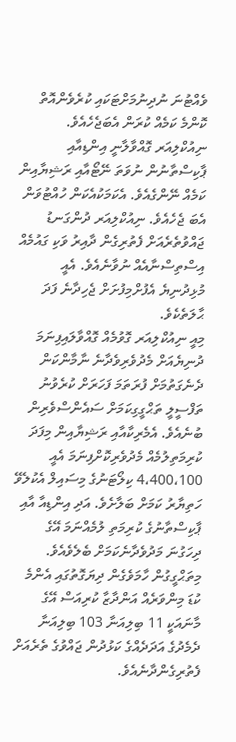ވެއްޓުނަ ނުދިނުމަށްޓަކައި ކުރެވެންއޮތް ކޮންމެ ކަމެއް ކުރަން އެބަޖެހެއެވެ. ނިއުކްލިއަރ ގޮއްވާލާނީ އިންޑިއާއި ޕާކިސްތާނުން ނުވަތަ ނޭޓޯއާއި ރަޝިޔާއިން ކަމެއް ނޭންގެއެވެ. އެކަމަކުއެކަން ހުއްޓުވަން އެބަ ޖެހެއެވެ. ނިއުކްލިއަރ ދުންގަނޑު ޖައްވުތެރެއަށް ފެތުރިގެން ދާއިރު ވަކި ގައުމެއް އިސްތިސްނާއެއް ނުވާނެއެވެ. އެއީ މުޅިދުނިޔެ އެފުށްމިފުށަށް ޖެހިދާނެ ފަދަ ޙާލަތެކެވެ.
މިއީ ނިއުކްލިއަރ ގޮވުމެއް ގޮއްވާލައިފިނަމަ ދުނިޔެއަށް މެދުވެރިވެދާނެ ނާމާންކަން ދެނެގަތުމަށް ފުރަތަމަ ފަހަރަށް ކުރެވުނު ތަފްސީލީ ތަޙްގީގިކަމަށް ސައެންސްވެރިން ބުނެއެވެ. އެމެރިކާއާއި ރަޝިޔާއިން މިފަދަ ކުރިމަތިލުމެއް މެދުވެރިކޮށްފިނަމަ އެއީ 4،400،100 ކިލޯޓަނުގެ މިސައިލް އެކުލެވޭ ހަތިޔާރު ކަމަށް ބަލާށެވެ. އަދި އިންޑިއާ އާއި ޕާކިސްތާނުގެ ކުރިމަތި ލުމެއްނަމަ އޭގެ ދިހަގުނަ މަދުވެދާނެކަމަށް ބެލެވެއެވެ. މިތަޙްގީގުން ހާމަވެގެން ދިޔަގޮތުގައި އެންމެ ކުޑަ މިންވަރެއް އަންދާޒާ ކުރިއަސް އޭގެ މާނައަކީ 11 ބިލިއަނާ 103 ބިލިއަނާ ދެމެދުގެ އަދަދެއްގެ ކަޅުދުން ޖައްވުގެ ތެރެއަށް ފެތުރިގެންދާނެއެވެ.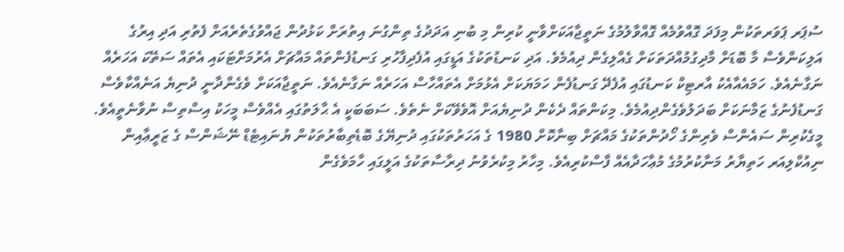ސުޕަރ ޕަވަރތަކުން މިފަދަ ގޮއްވުމެއް ގޮއްވާލުމުގެ ނަތީޖާއަކަށްވާނީ ކުރިން މި ބުނި އަދަދުގެ ތިންގުނަ އިތުރަށް ކަޅުދުން ޖައްވުގެތެރެއަށް ފެތުރި އަދި އިރުގެ އަލިކަންވެސް މާ ބޮޑަށް މާދިގުމުއްދަތަކަށް ގެއްލިގެން ދިއުމެވެ. އަދި ކަނޑުތަކުގެ އަޑީގައި އުފެދިފާހުރި ގަނޑުފެންތައް މައްޗަށް އެރުމަށްޓަކައި އެތައް ސަތޭކަ އަހަރެއް ނަގާނެއެވެ. ހަމައެއާއެކު އާރޓިކް ކަނޑުގައި އުފެދޭ ގަނޑުފެން ހަމަޔަކަށް އެޅުމަށް އެތައްހާސް އަހަރެއް ނަގާނެއެވެ. ނަތީޖާއަކަށް ވެގެންދާނީ ދުނިޔެ އަނެއްކާވެސް ގަނޑުފެނުގެ ޒަމާނަކަށް ބަދަލުވެގެންދިއުމެވެ. މިކަންތައް ދެކެން ދުނިޔެއަށް އޮވެވޭކަށް ނެތެވެ. ސަބަބަކީ އެ ޙާލަތުގައި އެއްވެސް މީހަކު އިސްތިސް ނުވާނެތީއެވެ.
މީގެކުރިން ސައެންސް ވެރިންގެ ހޯދުންތަކުގެ މައްޗަށް ބިނާކޮށް 1980 ގެ އަހަރުތަކުގައި ދުނިޔޭގެ ބޮޑެތިބާރުތަކުން ޔުނައިޓެޑް ނޭޝަންސް ގެ ޒަރީޢާއިން ނިއުކްލިއަރ ހަތިޔާރު މަނާކުރުމުގެ މުޢާހަދާއެއް ފާސްކުރިއެވެ. މިހާރު މިކުރެވުނު ދިރާސާތަކުގެ އަލީގައި ހާމަވެގެން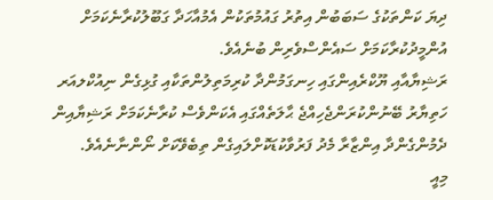ދިޔަ ކަންތަކުގެ ސަބަބުން އިތުރު ގައުމުތަކުން އެމުއާހަދާ ގަބޫލުކުރާނެކަމަށް އުންމީދުކުރާކަމަށް ސައެންސްވެރިން ބުނެއެވެ.
ރަޝިޔާއާއި ޔޫކްރެއިންގައި ހިނގަމުންދާ ކުރިމަތިލުންތަކާއި ގުޅިގެން ނިއުކްލއަރ ހަތިޔާރު ބޭނުންކުރަންޖެހިއްޖެ ޙާލަތެއްގައި އެކަންވެސް ކުރާނެކަމަށް ރަޝިޔާއިން ދެމުންގެންދާ އިންޒާރާ މެދު ފަރުވާކުޑަކޮށްލައިގެން ތިބެވޭކަށް ނޯންނާނެއެވެ.
މިއީ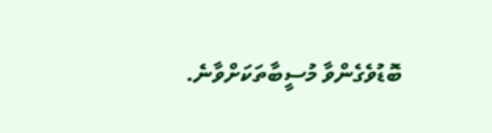ބޮޑުވެގެންވާ މުސީބާތަކަށްވާނެ.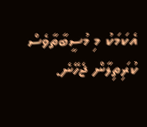އެކަމަކު މި މުސީބާތާވެސް ކުރިަތިލާން ޖެހޭނެ.